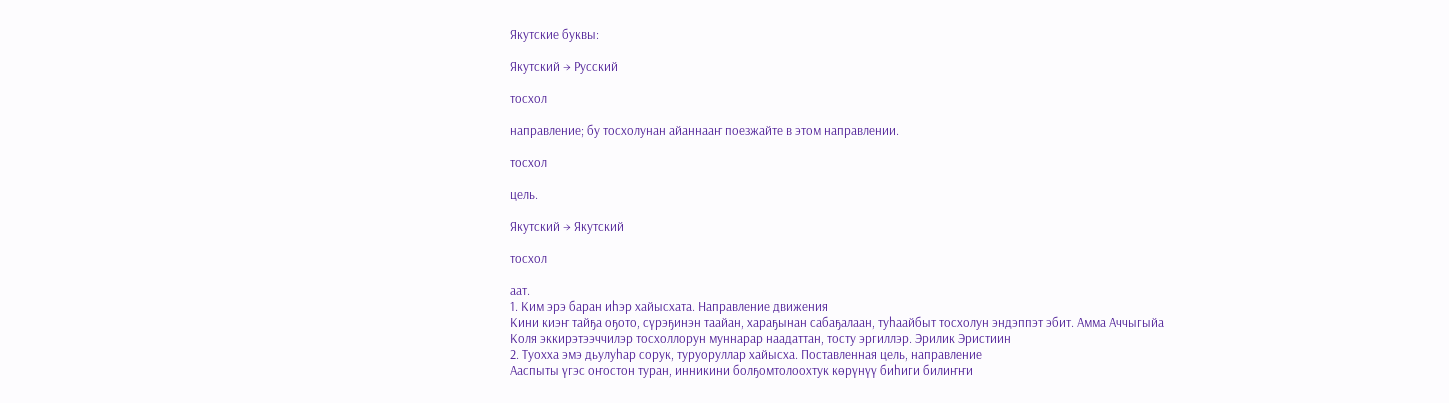Якутские буквы:

Якутский → Русский

тосхол

направление; бу тосхолунан айаннааҥ поезжайте в этом направлении.

тосхол

цель.

Якутский → Якутский

тосхол

аат.
1. Ким эрэ баран иһэр хайысхата. Направление движения
Кини киэҥ тайҕа оҕото, сүрэҕинэн таайан, хараҕынан сабаҕалаан, туһаайбыт тосхолун эндэппэт эбит. Амма Аччыгыйа
Коля эккирэтээччилэр тосхоллорун муннарар наадаттан, тосту эргиллэр. Эрилик Эристиин
2. Туохха эмэ дьулуһар сорук, туруоруллар хайысха. Поставленная цель, направление
Ааспыты үгэс оҥостон туран, инникини болҕомтолоохтук көрүнүү биһиги билиҥҥи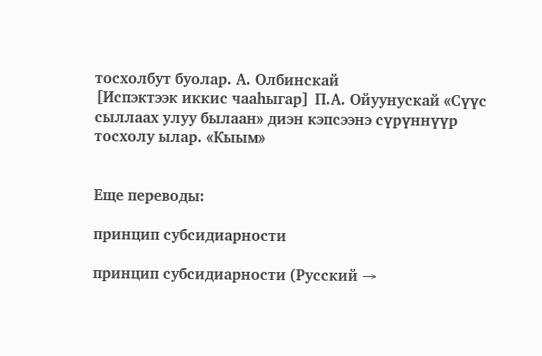тосхолбут буолар. А. Олбинскай
[Испэктээк иккис чааһыгар] П.А. Ойуунускай «Сүүс сыллаах улуу былаан» диэн кэпсээнэ сүрүннүүр тосхолу ылар. «Кыым»


Еще переводы:

принцип субсидиарности

принцип субсидиарности (Русский →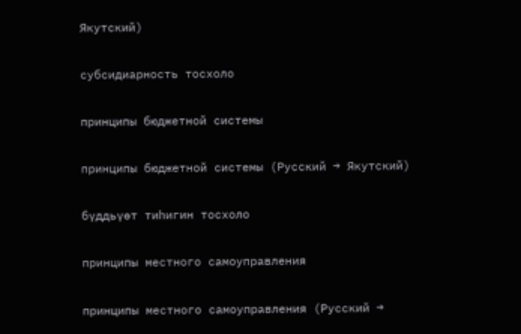Якутский)

субсидиарность тосхоло

принципы бюджетной системы

принципы бюджетной системы (Русский → Якутский)

бүддьүөт тиһигин тосхоло

принципы местного самоуправления

принципы местного самоуправления (Русский →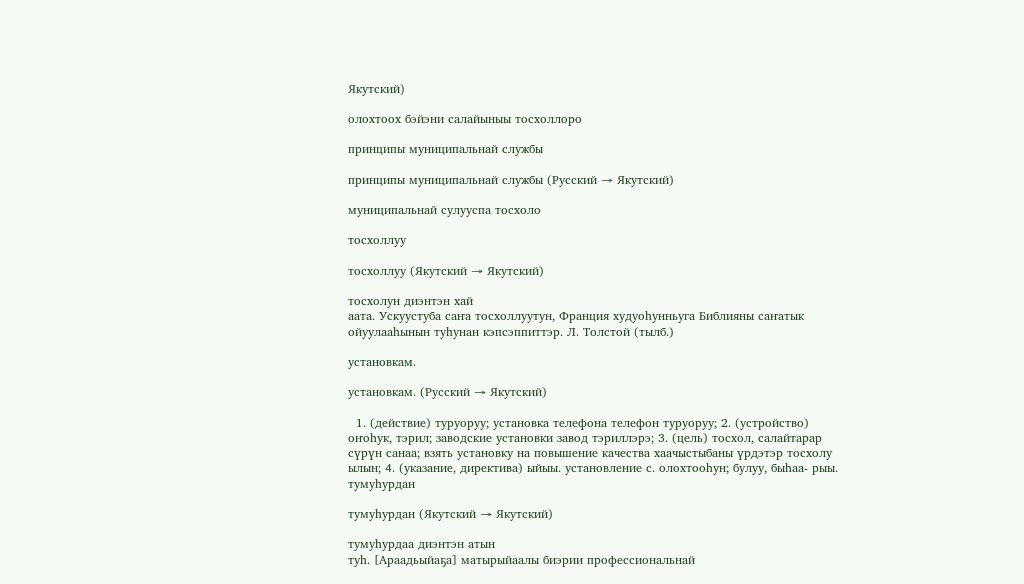Якутский)

олохтоох бэйэни салайыныы тосхоллоро

принципы муниципальнай службы

принципы муниципальнай службы (Русский → Якутский)

муниципальнай сулууспа тосхоло

тосхоллуу

тосхоллуу (Якутский → Якутский)

тосхолун диэнтэн хай
аата. Ускуустуба саҥа тосхоллуутун, Франция худуоһунньуга Библияны саҥатык ойуулааһынын туһунан кэпсэппиттэр. Л. Толстой (тылб.)

установкам.

установкам. (Русский → Якутский)

  1. (действие) туруоруу; установка телефона телефон туруоруу; 2. (устройство) оҥоһук, тэрил; заводские установки завод тэриллэрэ; 3. (цель) тосхол, салайтарар сүрүн санаа; взять установку на повышение качества хаачыстыбаны үрдэтэр тосхолу ылын; 4. (указание, директива) ыйыы. установление с. олохтооһун; булуу, быһаа- рыы.
тумуһурдан

тумуһурдан (Якутский → Якутский)

тумуһурдаа диэнтэн атын
туһ. [Араадьыйаҕа] матырыйаалы биэрии профессиональнай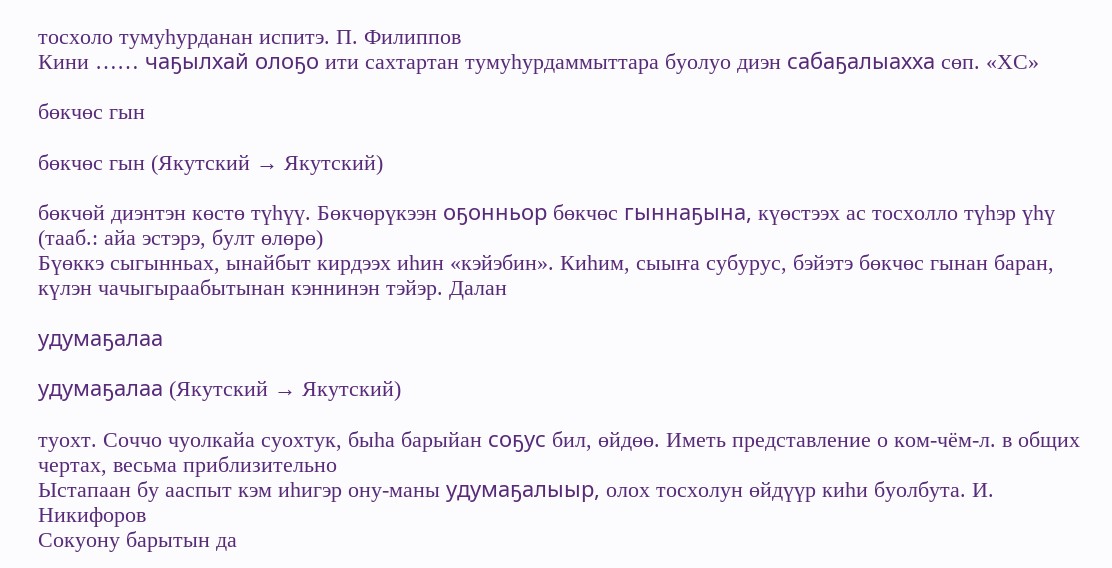тосхоло тумуһурданан испитэ. П. Филиппов
Кини …… чаҕылхай олоҕо ити сахтартан тумуһурдаммыттара буолуо диэн сабаҕалыахха сөп. «ХС»

бөкчөс гын

бөкчөс гын (Якутский → Якутский)

бөкчөй диэнтэн көстө түһүү. Бөкчөрүкээн оҕонньор бөкчөс гыннаҕына, күөстээх ас тосхолло түһэр үһү (тааб.: айа эстэрэ, булт өлөрө)
Бүөккэ сыгынньах, ынайбыт кирдээх иһин «кэйэбин». Киһим, сыыҥа субурус, бэйэтэ бөкчөс гынан баран, күлэн чачыгыраабытынан кэннинэн тэйэр. Далан

удумаҕалаа

удумаҕалаа (Якутский → Якутский)

туохт. Соччо чуолкайа суохтук, быһа барыйан соҕус бил, өйдөө. Иметь представление о ком-чём-л. в общих чертах, весьма приблизительно
Ыстапаан бу ааспыт кэм иһигэр ону-маны удумаҕалыыр, олох тосхолун өйдүүр киһи буолбута. И. Никифоров
Сокуону барытын да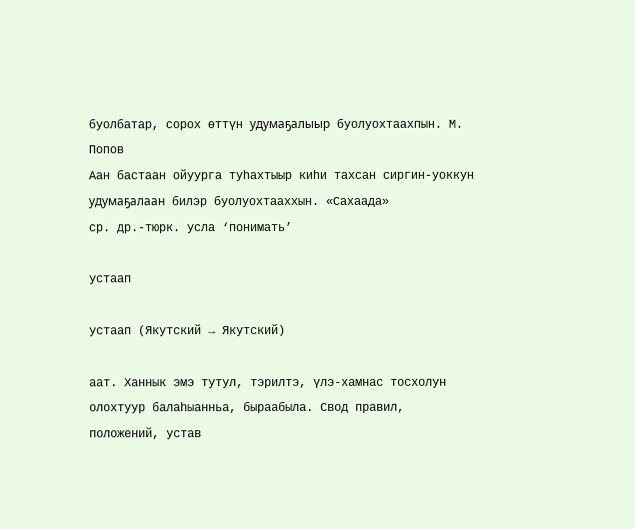буолбатар, сорох өттүн удумаҕалыыр буолуохтаахпын. М. Попов
Аан бастаан ойуурга туһахтыыр киһи тахсан сиргин-уоккун удумаҕалаан билэр буолуохтааххын. «Сахаада»
ср. др.-тюрк. усла ‘понимать’

устаап

устаап (Якутский → Якутский)

аат. Ханнык эмэ тутул, тэрилтэ, үлэ-хамнас тосхолун олохтуур балаһыанньа, быраабыла. Свод правил, положений, устав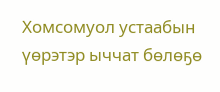Хомсомуол устаабын үөрэтэр ыччат бөлөҕө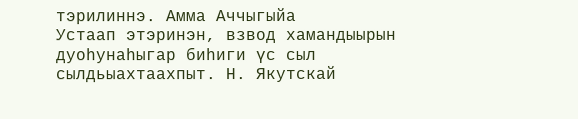тэрилиннэ. Амма Аччыгыйа
Устаап этэринэн, взвод хамандыырын дуоһунаһыгар биһиги үс сыл сылдьыахтаахпыт. Н. Якутскай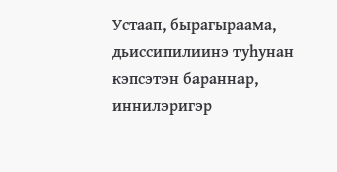Устаап, бырагыраама, дьиссипилиинэ туһунан кэпсэтэн бараннар, иннилэригэр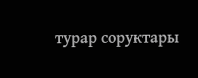турар соруктары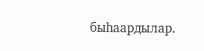быһаардылар.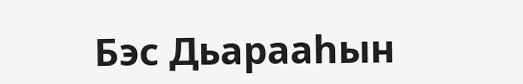Бэс Дьарааһын